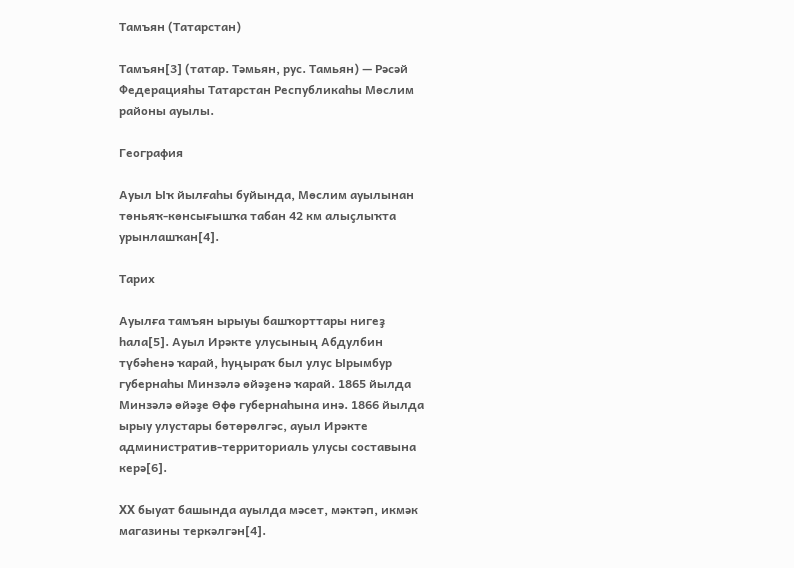Тамъян (Татарстан)

Тамъян[3] (татар. Тәмьян, рус. Тамьян) — Рәсәй Федерацияһы Татарстан Республикаһы Мөслим районы ауылы.

География

Ауыл Ыҡ йылғаһы буйында, Мөслим ауылынан төньяҡ-көнсығышҡа табан 42 км алыҫлыҡта урынлашҡан[4].

Тарих

Ауылға тамъян ырыуы башҡорттары нигеҙ һала[5]. Ауыл Ирәкте улусының Абдулбин түбәһенә ҡарай, һуңыраҡ был улус Ырымбур губернаһы Минзәлә өйәҙенә ҡарай. 1865 йылда Минзәлә өйәҙе Өфө губернаһына инә. 1866 йылда ырыу улустары бөтөрөлгәс, ауыл Ирәкте административ-территориаль улусы составына керә[6].

XX быуат башында ауылда мәсет, мәктәп, икмәк магазины теркәлгән[4].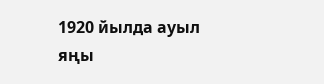1920 йылда ауыл яңы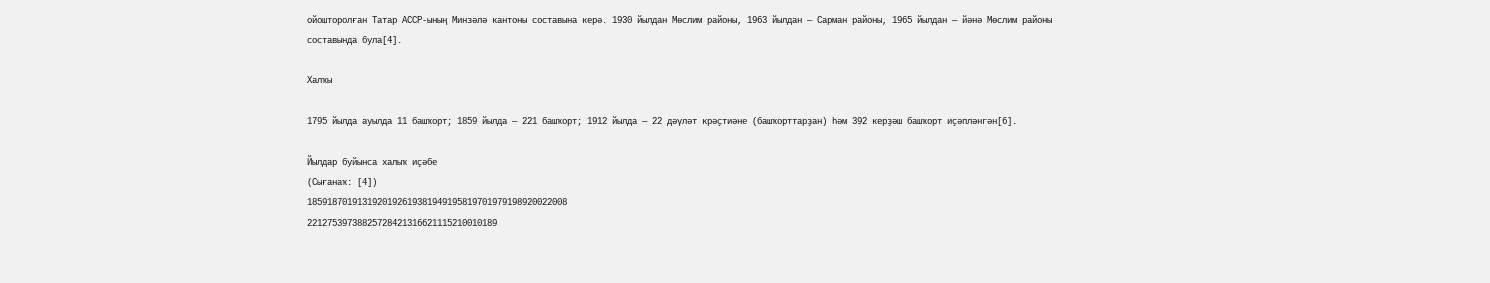ойошторолған Татар АССР-ының Минзәлә кантоны составына керә. 1930 йылдан Мөслим районы, 1963 йылдан — Сарман районы, 1965 йылдан — йәнә Мөслим районы составында була[4].

Халҡы

1795 йылда ауылда 11 башҡорт; 1859 йылда — 221 башҡорт; 1912 йылда — 22 дәүләт крәҫтиәне (башҡорттарҙан) һәм 392 керҙәш башҡорт иҫәпләнгән[6].

Йылдар буйынса халыҡ иҫәбе
(Сығанаҡ: [4])
1859187019131920192619381949195819701979198920022008
22127539738825728421316621115210010189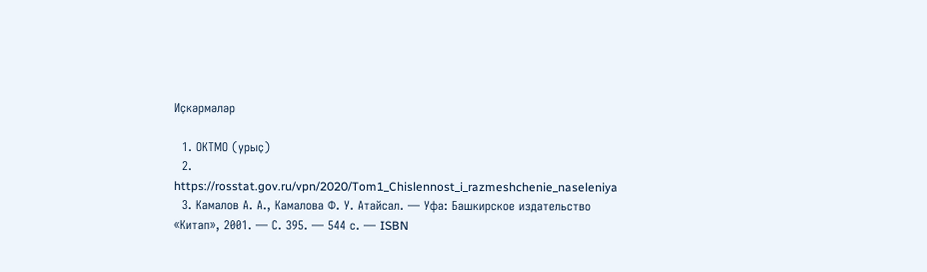Иҫкәрмәләр

  1. ОКТМО (урыҫ)
  2. https://rosstat.gov.ru/vpn/2020/Tom1_Chislennost_i_razmeshchenie_naseleniya
  3. Камалов А. А., Камалова Ф. У. Атайсал. — Уфа: Башкирское издательство «Китап», 2001. — С. 395. — 544 с. — ISBN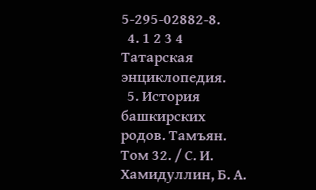5-295-02882-8.
  4. 1 2 3 4 Татарская энциклопедия.
  5. История башкирских родов. Тамъян. Том 32. / С. И. Хамидуллин, Б. А.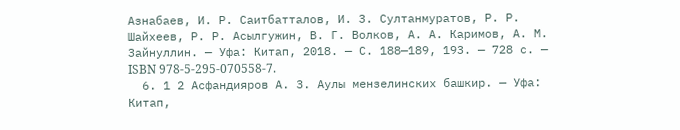Азнабаев, И. Р. Саитбатталов, И. З. Султанмуратов, Р. Р. Шайхеев, Р. Р. Асылгужин, В. Г. Волков, А. А. Каримов, А. М. Зайнуллин. — Уфа: Китап, 2018. — С. 188—189, 193. — 728 с. — ISBN 978-5-295-070558-7.
  6. 1 2 Асфандияров А. З. Аулы мензелинских башкир. — Уфа: Китап,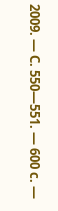2009. — С. 550—551. — 600 с. —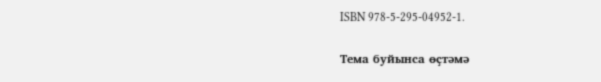ISBN 978-5-295-04952-1.

Тема буйынса өҫтәмә